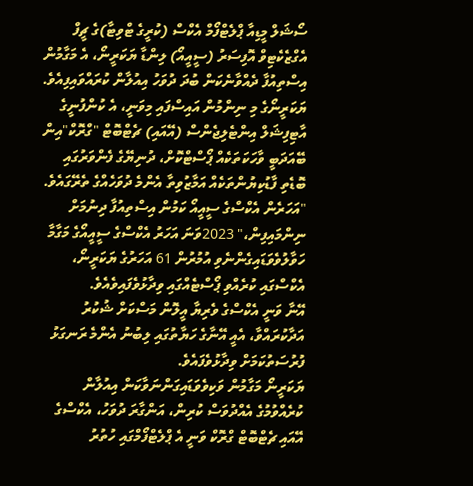ސޯޝަލް މީޑިއާ ޕްލެޓްފޯމް އެކްސް (ކުރީގެ ޓްވިޓާ)ގެ ޗީފް އެގްޒެކެޓިވް އޮފިސަރު (ސީއީއޯ) ލިންޑާ ޔަކަރީނޯ، އެ މަގާމުން އިސްތިއުފާ ދެއްވާނެކަން ބުދަ ދުވަހު އިއުލާން ކުރައްވައިފިއެވެ.
ޔަކަރީނޯގެ މި ނިންމުން އައިސްފައި މިވަނީ، އެ ކުންފުނީގެ އާޓިފިޝަލް އިންޓެލިޖެންސް (އޭއައި) ޗެޓްބޮޓް "ގްރޮކް"އިން ބޭއަދަބީ ވާހަކަތަކެއް ޕޯސްޓްކޮށް، ދުނިޔޭގެ ފެންވަރުގައި ބޮޑެތި ފާޑުކިޔުންތަކެއް އަމާޒުވިތާ އެންމެ ދުވަހެއްގެ ތެރޭގައެވެ.
"އަހަރެން އެކްސްގެ ސީއީއޯ ކަމުން އިސްތިއުފާ ދިނުމަށް ނިންމައިފިން،" 2023ވަނަ އަހަރު އެކްސްގެ ސީއީއޯގެ މަގާމާ ހަވާލުވެވަޑައިގެންނެވި އުމުރުން 61 އަހަރުގެ ޔަކަރީނޯ، އެކްސްގައި ކުރެއްވި ޕޯސްޓެއްގައި ވިދާޅުވެފައިވެއެވެ.
އޭނާ ވަނީ އެކްސްގެ ވެރިޔާ އީލޮން މަސްކަށް ޝުކުރު އަދާކުރައްވާ، އެއީ އޭނާގެ ހަޔާތުގައި ލިބުނު އެންމެ ރަނގަޅު ފުރުސަތުކަމަށް ވިދާޅުވެފައެވެ.
ޔަކަރީނޯ މަގާމުން ވަކިވެވަޑައިގަންނަވާކަން އިއުލާން ކުރެއްވުމުގެ އެއްދުވަސް ކުރިން، އަންގާރަ ދުވަހު، އެކްސްގެ އޭއައި ޗެޓްބޮޓް ގްރޮކް ވަނީ އެ ޕްލެޓްފޯމްގައި ހުތުރު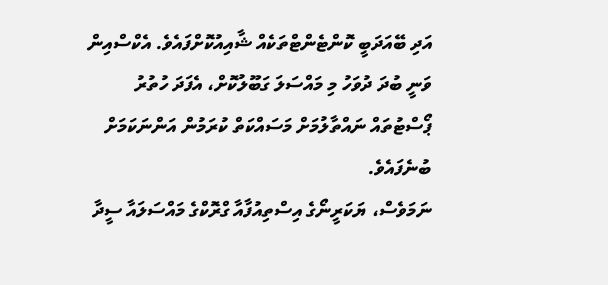އަދި ބޭއަދަބީ ކޮންޓެންޓްތަކެއް ޝާއިއުކޮށްފައެވެ. އެކްސްއިން ވަނީ ބުދަ ދުވަހު މި މައްސަލަ ގަބޫލުކޮށް، އެފަދަ ހުތުރު ޕޯސްޓުތައް ނައްތާލުމަށް މަސައްކަތް ކުރަމުން އަންނަކަމަށް ބުނެފައެވެ.
ނަމަވެސް، ޔަކަރީނޯގެ އިސްތިއުފާއާ ގްރޮކްގެ މައްސަލައާ ސީދާ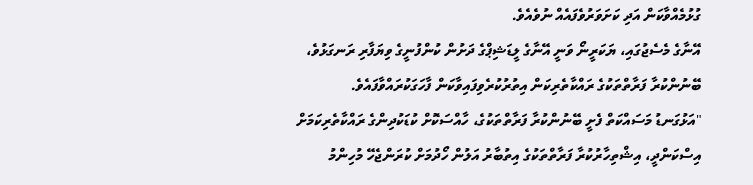ގުޅުމެއްވާކަން އަދި ކަށަވަރުވެފައެއް ނުވެއެވެ.
އޭނާގެ މެސެޖުގައި، ޔަކަރީނޯ ވަނީ އޭނާގެ ލީޑަޝިޕްގެ ދަށުން ކުންފުނީގެ ވިޔަފާރި ރަނގަޅުވެ، ބޭނުންކުރާ ފަރާތްތަކުގެ ރައްކާތެރިކަން އިތުރުކުރެވިފައިވާކަން ފާހަގަކުރައްވާފައެވެ.
"އަޅުގަނޑު މަސައްކަތް ފެށީ ބޭނުންކުރާ ފަރާތްތަކުގެ، ހާއްސަކޮށް ކުޑަކުދިންގެ ރައްކާތެރިކަމަށް އިސްކަންދީ، އިޝްތިހާރުކުރާ ފަރާތްތަކުގެ އިތުބާރު އަލުން ހޯދުމަށް ކުރަންޖެހޭ މުހިންމު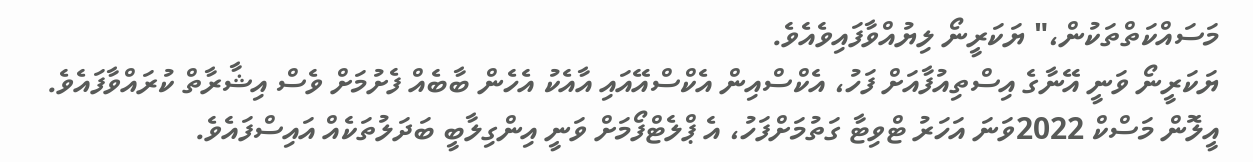މަސައްކަތްތަކުން،" ޔަކަރީނޯ ލިޔުއްވާފައިވެއެވެ.
ޔަކަރީނޯ ވަނީ އޭނާގެ އިސްތިއުފާއަށް ފަހު، އެކްސްއިން އެކްސްއޭއައި އާއެކު އެހެން ބާބެއް ފެށުމަށް ވެސް އިޝާރާތް ކުރައްވާފައެވެ.
އީލޮން މަސްކް 2022ވަނަ އަހަރު ޓްވިޓާ ގަތުމަށްފަހު، އެ ޕްލެޓްފޯމަށް ވަނީ އިންގިލާބީ ބަދަލުތަކެއް އައިސްފައެވެ.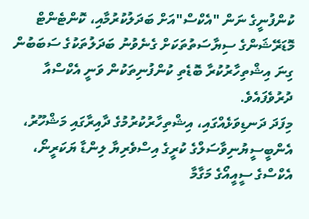ކުންފުނީގެ ނަން "އެކްސް"އަށް ބަދަލުކުރުމާއި، ކޮންޓެންޓް މޮޑަރޭޝަންގެ ސިޔާސަތުތަކަށް ގެނެވުނު ބަދަލުތަކުގެ ސަބަބުން ގިނަ އިޝްތިހާރުކުރާ ބޮޑެތި ކުންފުނިތަކުން ވަނީ އެކްސްއާ ދުރުވެފައެވެ.
މިފަދަ ދަނޑިވަޅެއްގައި، އިޝްތިހާރުކުރުމުގެ ދާއިރާގައި މަޝްހޫރު، އެންބީސީޔުނިވާސަލްގެ ކުރީގެ އިސްވެރިޔާ ލިންޑާ ޔަކަރީނޯ، އެކްސްގެ ސީއީއޯގެ މަގާމާ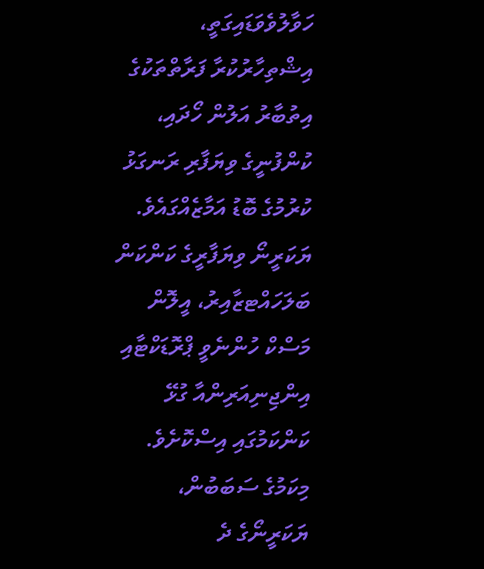ހަވާލުވެވަޑައިގަތީ، އިޝްތިހާރުކުރާ ފަރާތްތަކުގެ އިތުބާރު އަލުން ހޯދައި، ކުންފުނީގެ ވިޔަފާރި ރަނގަޅު ކުރުމުގެ ބޮޑު އަމާޒެއްގައެވެ.
ޔަކަރީނޯ ވިޔަފާރީގެ ކަންކަން ބަލަހައްޓޒާއިރު، އީލޮން މަސްކް ހުންނެވީ ޕްރޮޑަކްޓާއި އިންޖިނިއަރިންއާ ގުޅޭ ކަންކަމުގައި އިސްކޮށެވެ. މިކަމުގެ ސަބަބުން، ޔަކަރީނޯގެ ދެ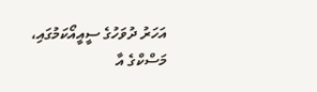އަހަރު ދުވަހުގެ ސީއީއޯކަމުގައި، މަސްކްގެ އާ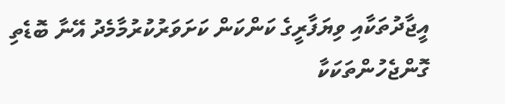އީޖާދުތަކާއި ވިޔަފާރީގެ ކަންކަން ކަށަވަރުކުރުމާމެދު އޭނާ ބޮޑެތި ގޮންޖެހުންތަކަކާ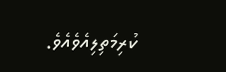ކުރިމަތިލިއެވެއެވެ.